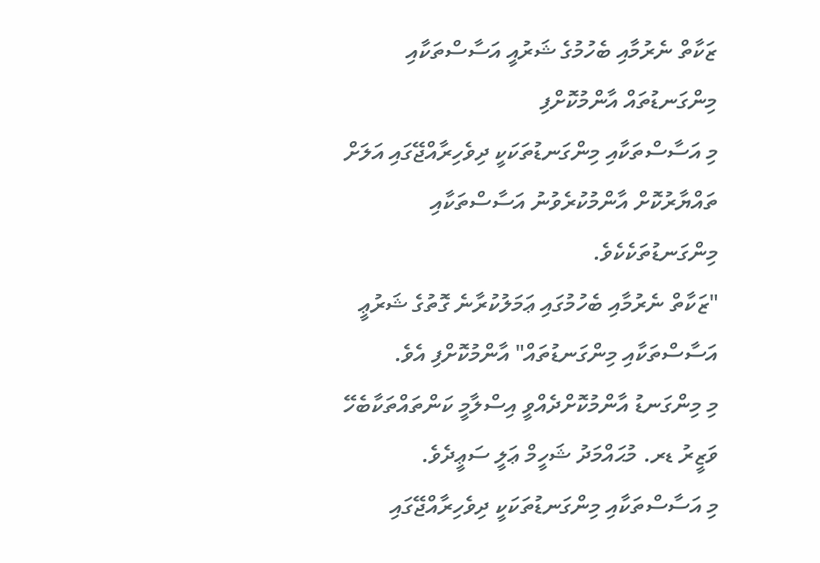ޒަކާތް ނެރުމާއި ބެހުމުގެ ޝަރުއީ އަސާސްތަކާއި މިންގަނޑުތައް އާންމުކޮށްފި
މި އަސާސްތަކާއި މިންގަނޑުތަކަކީ ދިވެހިރާއްޖޭގައި އަލަށް ތައްޔާރުކޮށް އާންމުކުރެވުނު އަސާސްތަކާއި މިންގަނޑުތަކެކެވެ.
"ޒަކާތް ނެރުމާއި ބެހުމުގައި ޢަމަލުކުރާނެ ގޮތުގެ ޝަރުޢީ އަސާސްތަކާއި މިންގަނޑުތައް" އާންމުކޮށްފި އެވެ.
މި މިންގަނޑު އާންމުކޮށްދެއްވީ އިސްލާމީ ކަންތައްތަކާބެހޭ ވަޒީރު ޑރ. މުޙައްމަދު ޝަހީމް ޢަލީ ސަޢީދެވެ.
މި އަސާސްތަކާއި މިންގަނޑުތަކަކީ ދިވެހިރާއްޖޭގައި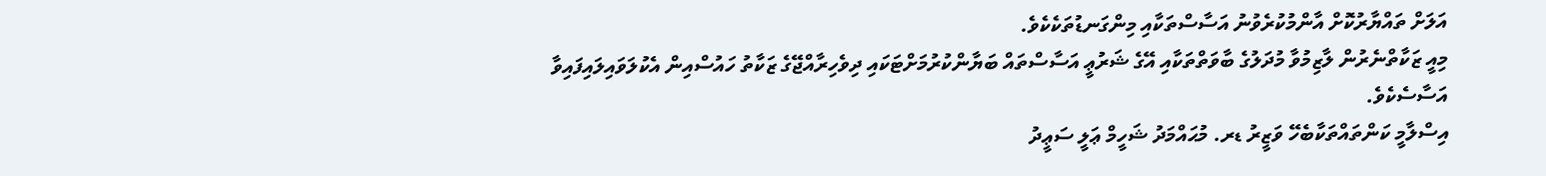އަލަށް ތައްޔާރުކޮށް އާންމުކުރެވުނު އަސާސްތަކާއި މިންގަނޑުތަކެކެވެ.
މިއީ ޒަކާތްނެރުން ލާޒިމުވާ މުދަލުގެ ބާވަތްތަކާއި އޭގެ ޝަރުޢީ އަސާސްތައް ބަޔާންކުރުމަށްޓަކައި ދިވެހިރާއްޖޭގެ ޒަކާތު ހައުސްއިން އެކުލަވައިލައިފައިވާ އަސާސެކެވެ.
އިސްލާމީ ކަންތައްތަކާބެހޭ ވަޒީރު ޑރ. މުޙައްމަދު ޝަހީމް ޢަލީ ސަޢީދު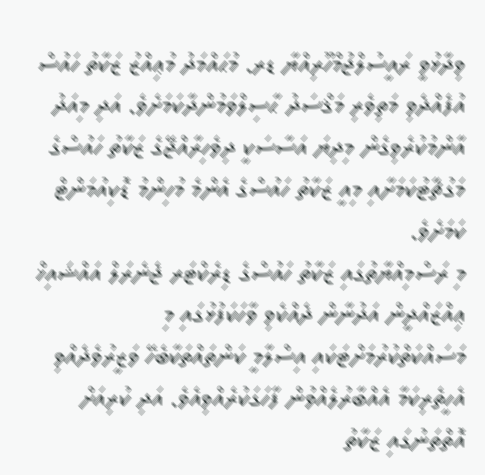ވިދާޅުވީ ރައީސުލްޖުމްހޫރިއްޔާ ޑރ. މުޙައްމަދު މުޢިއްޒު ޒަކާތު ހައުސް އުފެއްދެވި މަތިވެރި މަޤްސަދު ޙާސިލްވަމުންދާކަމަށެވެ. އަދި މިއަދު އާންމުކުރެވިގެން މިދިޔަ އަސާސަކީ ދިވެހިރާއްޖޭގެ ޒަކާތު ހައުސްގެ މަގުޗާޓުކަމަށާއި މިއީ ޒަކާތު ހައުސްގެ އެންމެ މުހިންމު ޑޮކިއުމަންޓް ކަމަށެވެ.
މި ރަސްމިއްޔާތުގައި ޒަކާތު ހައުސްގެ ޑިރެކްޓަރ ޖެނެރަލް އައްޝައިޚް ޢިއްޒައްދީން އަދުނާން ދެއްކެވި ވާހަކަފުޅުގައި މި މަސައްކަތްކުރުމަށްޓަކައި އިސްލާމީ ކަންތައްތަކާބެހޭ ވަޒީރުވެދެއްވި އެހީތެރިކަމާ އެއްބާރުލެއްވުން ފާހަގަކުރެއްވިއެވެ. އަދި ކުރިއަށް އޮތްތަނުގައި ޒަކާތު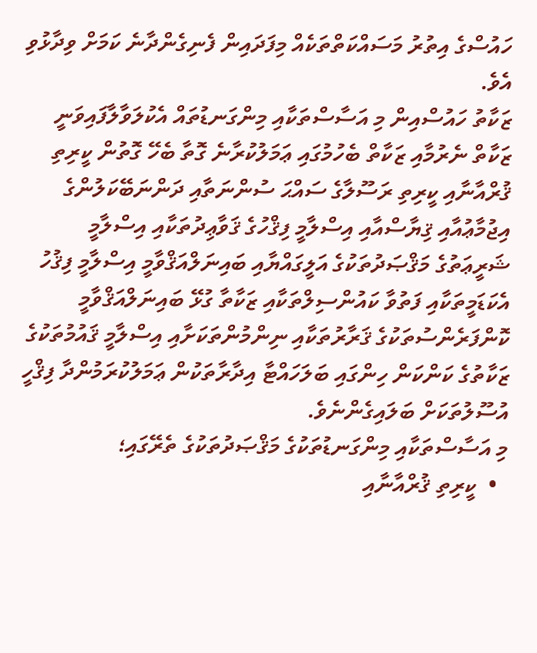ހައުސްގެ އިތުރު މަސައްކަތްތަކެއް މިފަދައިން ފެނިގެންދާނެ ކަމަށް ވިދާޅުވި އެވެ.
ޒަކާތު ހައުސްއިން މި އަސާސްތަކާއި މިންގަނޑުތައް އެކުލަވާލާފައިވަނީ ޒަކާތް ނެރުމާއި ޒަކާތް ބެހުމުގައި ޢަމަލުކުރާނެ ގޮތާ ބެހޭ ގޮތުން ކީރިތި ޤުރްއާނާއި ކީރިތި ރަސޫލާގެ ސައްޙަ ސުންނަތާއި ދަންނަބޭކަލުންގެ އިޖުމާޢުއާއި ޤިޔާސްއާއި އިސްލާމީ ފިޤްހުގެ ޤަވާޢިދުތަކާއި އިސްލާމީ ޝަރީޢަތުގެ މަޤްޞަދުތަކުގެ އަލީގައްޔާއި ބައިނަލްއަޤްވާމީ އިސްލާމީ ފިޤުހު އެކަޑަމީތަކާއި ފަތުވާ ކައުންސިލްތަކާއި ޒަކާތާ ގުޅޭ ބައިނަލްއަޤްވާމީ ކޮންފަރެންސުތަކުގެ ޤަރާރުތަކާއި ނިންމުންތަކަށާއި އިސްލާމީ ޤައުމުތަކުގެ ޒަކާތުގެ ކަންކަން ހިންގައި ބަލަހައްޓާ އިދާރާތަކުން ޢަމަލުކުރަމުންދާ ފިޤްހީ އުސޫލުތަކަށް ބަލައިގެންނެވެ.
މި އަސާސްތަކާއި މިންގަނޑުތަކުގެ މަޤްޞަދުތަކުގެ ތެރޭގައި؛
  •  ކީރިތި ޤުރްއާނާއި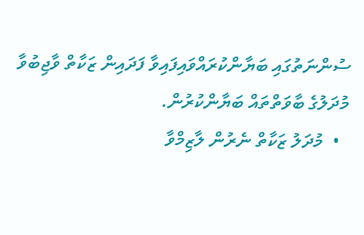ސުންނަތުގައި ބަޔާންކުރައްވައިފައިވާ ފަދައިން ޒަކާތް ވާޖިބުވާ މުދަލުގެ ބާވަތްތައް ބަޔާންކުރުން.
  •  މުދަލު ޒަކާތް ނެރުން ލާޒިމްވާ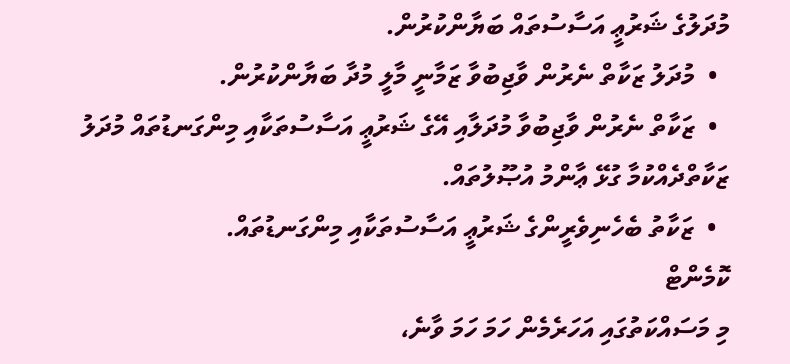މުދަލުގެ ޝަރުޢީ އަސާސުތައް ބަޔާންކުރުން.
  •  މުދަލު ޒަކާތް ނެރުން ވާޖިބުވާ ޒަމާނީ މާލީ މުދާ ބަޔާންކުރުން.
  •  ޒަކާތް ނެރުން ވާޖިބުވާ މުދަލާއި އޭގެ ޝަރުޢީ އަސާސުތަކާއި މިންގަނޑުތައް މުދަލު ޒަކާތްދެއްކުމާ ގުޅޭ ޢާންމު އުޞޫލުތައް.
  •  ޒަކާތު ބެހެނިވެރީންގެ ޝަރުޢީ އަސާސުތަކާއި މިންގަނޑުތައް.
ކޮމެންޓް
މި މަސައްކަތުގައި އަހަރެމެން ހަމަ ހަމަ ވާނެ،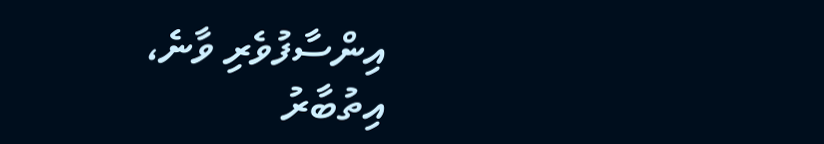އިންސާފުވެރި ވާނެ، އިތުބާރު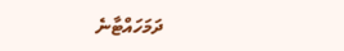ދަމަހައްޓާނެ